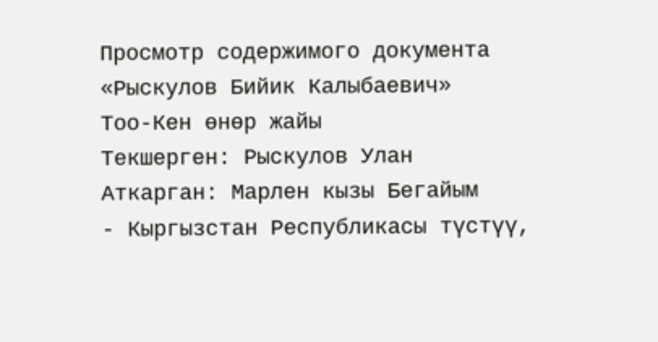Просмотр содержимого документа
«Рыскулов Бийик Калыбаевич»
Тоо-Кен өнөр жайы
Текшерген: Рыскулов Улан
Аткарган: Марлен кызы Бегайым
- Кыргызстан Республикасы түстүү,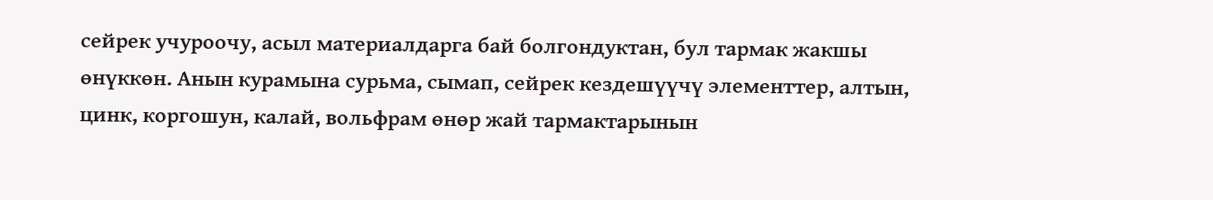сейрек учуроочу, асыл материалдарга бай болгондуктан, бул тармак жакшы өнүккөн. Анын курамына сурьма, сымап, сейрек кездешүүчү элементтер, алтын, цинк, коргошун, калай, вольфрам өнөр жай тармактарынын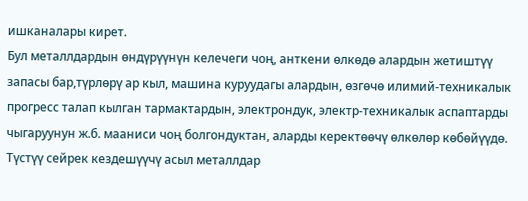ишканалары кирет.
Бул металлдардын өндүрүүнүн келечеги чоң, анткени өлкөдө алардын жетиштүү запасы бар,түрлөрү ар кыл, машина куруудагы алардын, өзгөчө илимий-техникалык прогресс талап кылган тармактардын, электрондук, электр-техникалык аспаптарды чыгаруунун ж.б. мааниси чоң болгондуктан, аларды керектөөчү өлкөлөр көбөйүүдө.
Түстүү сейрек кездешүүчү асыл металлдар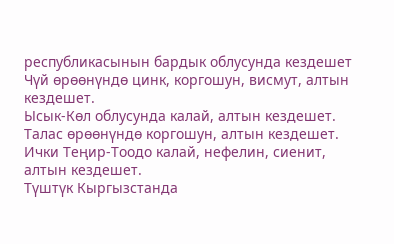республикасынын бардык облусунда кездешет
Чүй өрөөнүндө цинк, коргошун, висмут, алтын кездешет.
Ысык-Көл облусунда калай, алтын кездешет.
Талас өрөөнүндө коргошун, алтын кездешет.
Ички Теңир-Тоодо калай, нефелин, сиенит, алтын кездешет.
Түштүк Кыргызстанда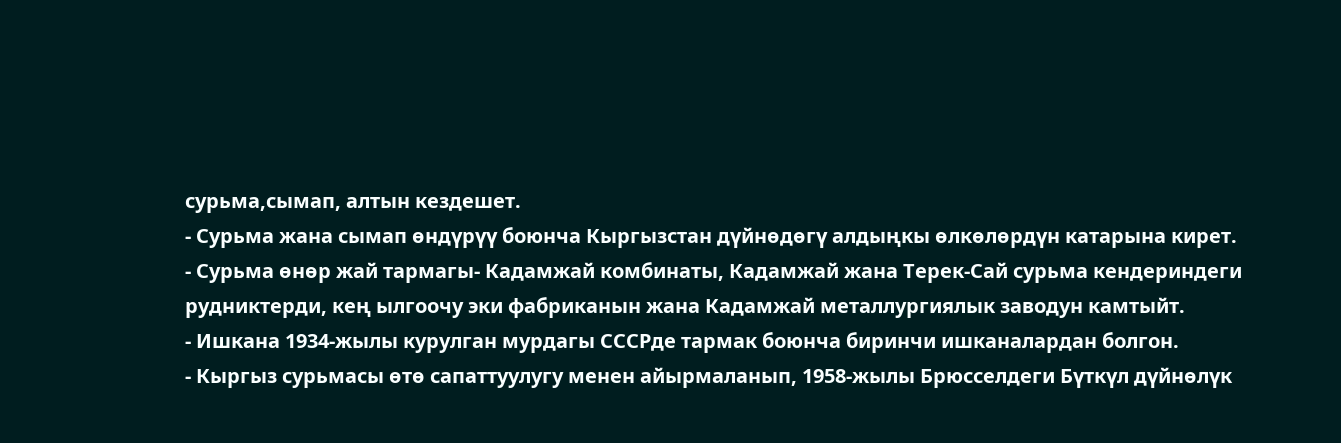сурьма,сымап, алтын кездешет.
- Сурьма жана сымап өндүрүү боюнча Кыргызстан дүйнөдөгү алдыңкы өлкөлөрдүн катарына кирет.
- Сурьма өнөр жай тармагы- Кадамжай комбинаты, Кадамжай жана Терек-Сай сурьма кендериндеги рудниктерди, кең ылгоочу эки фабриканын жана Кадамжай металлургиялык заводун камтыйт.
- Ишкана 1934-жылы курулган мурдагы СССРде тармак боюнча биринчи ишканалардан болгон.
- Кыргыз сурьмасы өтө сапаттуулугу менен айырмаланып, 1958-жылы Брюсселдеги Бүткүл дүйнөлүк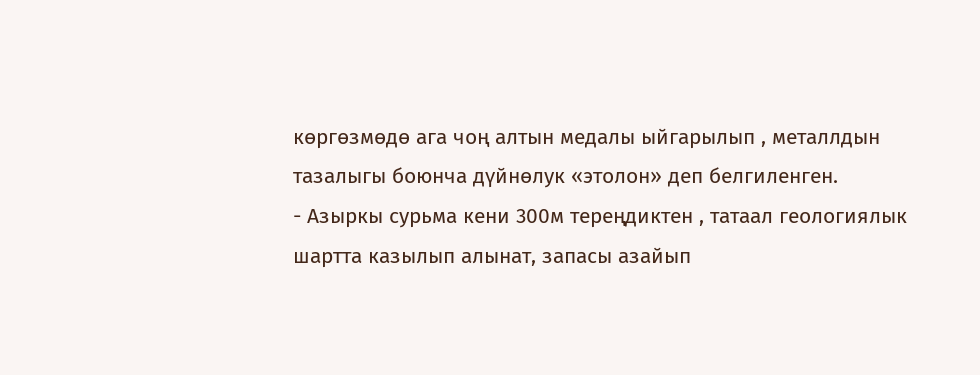көргөзмөдө ага чоң алтын медалы ыйгарылып , металлдын тазалыгы боюнча дүйнөлук «этолон» деп белгиленген.
- Азыркы сурьма кени 300м тереңдиктен , татаал геологиялык шартта казылып алынат, запасы азайып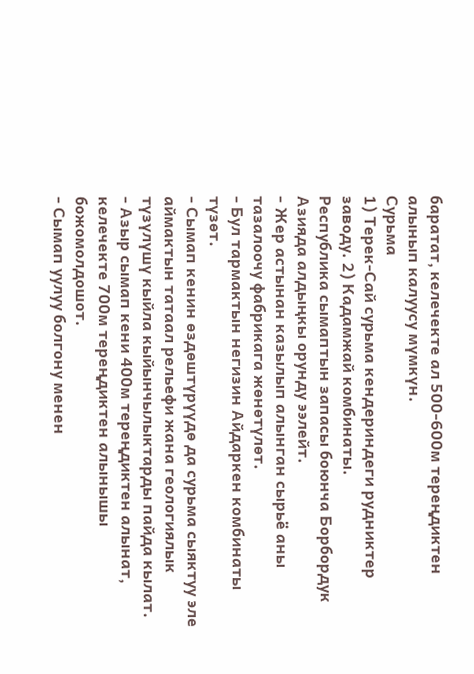баратат, келечекте ал 500-600м тереңдиктен алынып калуусу мүмкүн.
Сурьма
1) Терек-Сай сурьма кендериндеги рудниктер заводу. 2) Кадамжай комбинаты.
Республика сымаптын запасы боюнча Борбордук Азияда алдыңкы орунду ээлейт.
- Жер астынан казылып алынган сырьё аны тазалоочу фабрикага жөнөтүлөт.
- Бул тармактын негизин Айдаркен комбинаты түзөт.
- Сымап кенин өздөштүрүүдө да сурьма сыяктуу эле аймактын татаал рельефи жана геологиялык түзүлүшү кыйла кыйынчылыктарды пайда кылат.
- Азыр сымап кени 400м тереңдиктен алынат, келечекте 700м тереңдиктен алынышы божомолдошот.
- Сымап уулуу болгону менен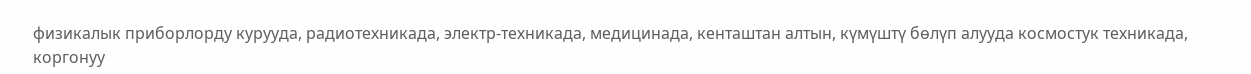физикалык приборлорду курууда, радиотехникада, электр-техникада, медицинада, кенташтан алтын, күмүштү бөлүп алууда космостук техникада, коргонуу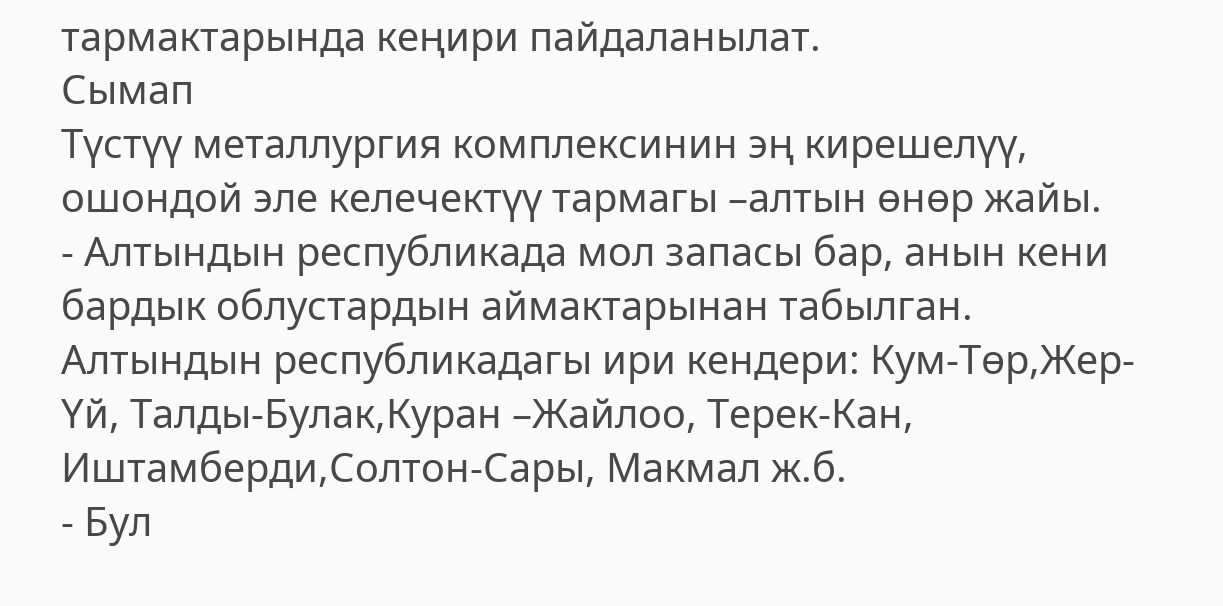тармактарында кеңири пайдаланылат.
Сымап
Түстүү металлургия комплексинин эң кирешелүү, ошондой эле келечектүү тармагы –алтын өнөр жайы.
- Алтындын республикада мол запасы бар, анын кени бардык облустардын аймактарынан табылган. Алтындын республикадагы ири кендери: Кум-Төр,Жер-Үй, Талды-Булак,Куран –Жайлоо, Терек-Кан, Иштамберди,Солтон-Сары, Макмал ж.б.
- Бул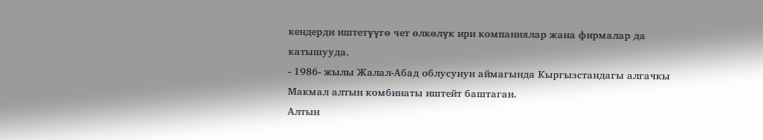кендерди иштетүүгө чет өлкөлүк ири компаниялар жана фирмалар да катышууда.
- 1986- жылы Жалал-Абад облусунун аймагында Кыргызстандагы алгачкы Макмал алтын комбинаты иштейт баштаган.
Алтын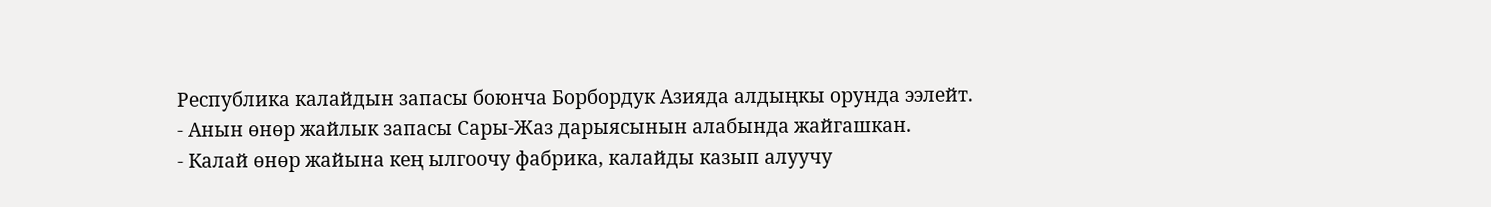Республика калайдын запасы боюнча Борбордук Азияда алдыңкы орунда ээлейт.
- Анын өнөр жайлык запасы Сары-Жаз дарыясынын алабында жайгашкан.
- Калай өнөр жайына кең ылгоочу фабрика, калайды казып алуучу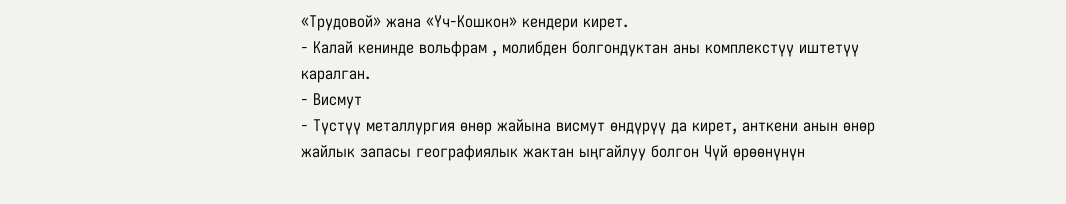«Трудовой» жана «Үч-Кошкон» кендери кирет.
- Калай кенинде вольфрам , молибден болгондуктан аны комплекстүү иштетүү каралган.
- Висмут
- Түстүү металлургия өнөр жайына висмут өндүрүү да кирет, анткени анын өнөр жайлык запасы географиялык жактан ыңгайлуу болгон Чүй өрөөнүнүн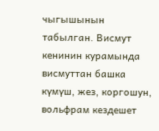чыгышынын табылган. Висмут кенинин курамында висмуттан башка күмүш, жез, коргошун, вольфрам кездешет